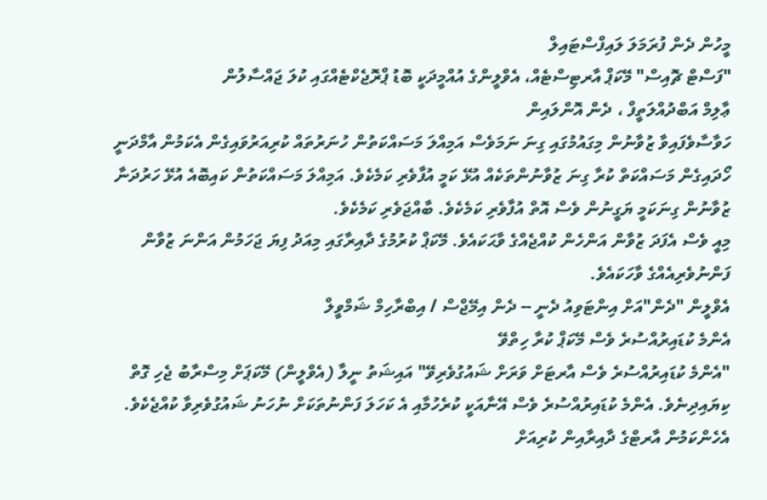މީހުން ދެން ފުރަމަލަ ލައިފްސްޓައިލް
"ފަސްޓް ޗޮއިސް" މޭކަޕް އާރޓިސްޓެއް، އެވްލީންގެ އުއްމީދަކީ ބޮޑު ޕްރޮޖެކްޓެއްގައި ކުލަ ޖައްސާލުން
ޢާލިމް އަބްދުއްލަތީފް ، ދެން އޮންލައިން
ހަވާސާވެފައިވާ ޒުވާނުން މިގައުމުގައި ގިނަ ނަމަވެސް އަމިއްލަ މަސައްކަތުން ހުނަރުތައް ކުރިއަރުވައިގެން އެކަމުން އާމްދަނީ ހޯދައިގެން މަސައްކަތް ކުރާ ގިނަ ޒުވާނުންތަކެއް އުޅޭ ކަމީ އުފާވެރި ކަމެކެވެ. އަމިއްލަ މަސައްކަތުން ކައިބޮއެ އުޅޭ ހަރުދަނާ ޒުވާނުން ގިނަކަމީ ޔަގީނުން ވެސް އޮތް އުފާވެރި ކަމެކެވެ. ބާއްޖަވެރި ކަމެކެވެ.
މިއީ ވެސް އެފަދަ ޒުވާން އަންހެން ކުއްޖެއްގެ ވާޙަކައެވެ. މޭކަޕް ކުރުމުގެ ދާއިރާގައި މިއަދު ފިޔަ ޖަހަމުން އަންނަ ޒުވާން ފަންނުވެރިއެއްގެ ވާހަކައެވެ.
އެވްލީން "ދެން"އަށް އިންޓަވިއު ދެނީ -- ދެން އިމޭޖްސް / އިބްރާހިމް ޝަމްވީލް
އެންމެ ކުޑައިރުއްސުރެ ވެސް މޭކަޕް ކުރާ ހިތްވޭ
"އެންމެ ކުޑައިރުއްސުރެ ވެސް އާރޓަށް ވަރަށް ޝައުގުވެރިވޭ" އައިޝަތު ނީލާ (އެވްލީން) މޭކަޕަށް މިސްރާބު ޖެހި ގޮތް ކިޔައިދިނެވެ. އެންމެ ކުޑައިރުއްސުރެ ވެސް އޭނާއަކީ ކުރެހުމާއި އެ ކަހަލަ ފަންނުތަކަށް ނުހަނު ޝައުގުވެރިވާ ކުއްޖެކެވެ. އެހެންކަމުން އާރޓްގެ ދާއިރާއިން ކުރިއަށް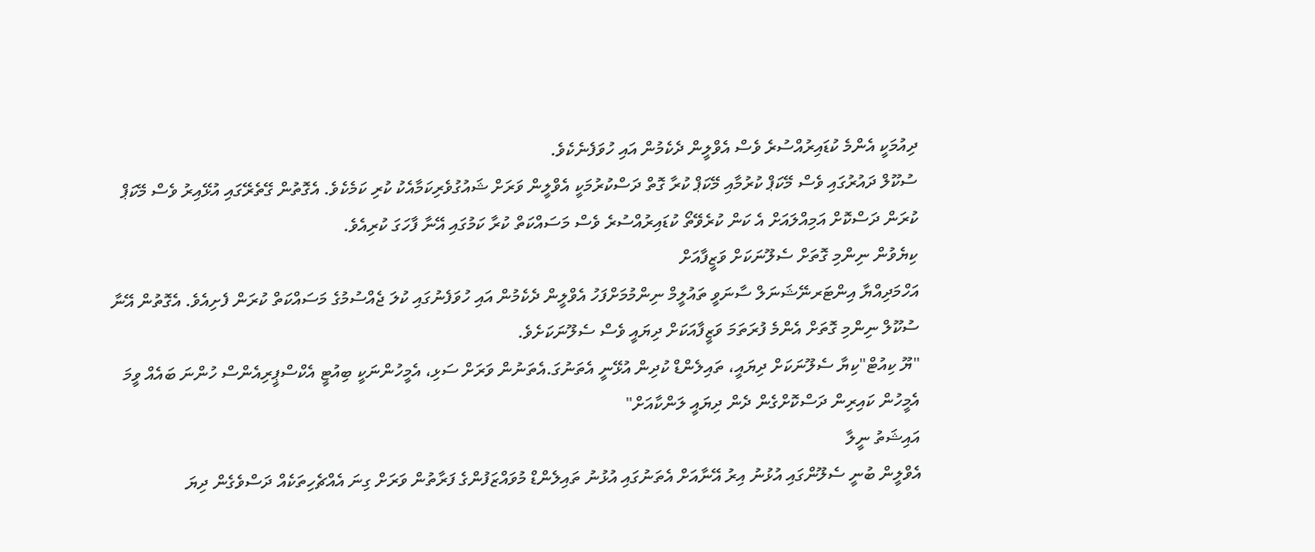ދިއުމަކީ އެންމެ ކުޑައިރުއްސުރެ ވެސް އެވްލީން ދެކެމުން އައި ހުވަފެނެކެވެ.
ސުކޫލް ދައުރުގައި ވެސް މޭކަޕް ކުރުމާއި މޭކަޕް ކުރާ ގޮތް ދަސްކުރުމަކީ އެވްލީން ވަރަށް ޝައުގުވެރިކަމާއެކު ކުރި ކަމެކެވެ. އެގޮތުން ގޭތެރޭގައި އުޅޭއިރު ވެސް މޭކަޕް ކުރަން ދަސްކޮށް އަމިއްލައަށް އެ ކަން ކުރެވޭތޯ ކުޑައިރުއްސުރެ ވެސް މަސައްކަތް ކުރާ ކަމުގައި އޭނާ ފާހަގަ ކުރިއެވެ.
ކިޔެވުން ނިންމި ގޮތަށް ސެލޫނަކަށް ވަޒީފާއަށް
އަހްމަދިއްޔާ އިންޓަރނޭޝަނަލް ސާނަވީ ތައުލީމް ނިންމުމަށްފަހު އެވްލީން ދެކެމުން އައި ހުވަފެނުގައި ކުލަ ޖެއްސުމުގެ މަސައްކަތް ކުރަން ފެށިއެވެ. އެގޮތުން އޭނާ ސުކޫލް ނިންމި ގޮތަށް އެންމެ ފުރަތަމަ ވަޒީފާއަކަށް ދިޔައީ ވެސް ސެލޫނަކަށެވެ.
"ޔޫ ކިއުޓް"ކިޔާ ސެލޫނަކަށް ދިޔައީ، ތައިލެންޑް ކުދިން އުޅޭނީ އެތަނުގަ.އެތަނުން ވަރަށް ސަޅި، އެމީހުންނަކީ ބިއުޓީ އެކްސްޕީރިއެންސް ހުންނަ ބައެއް ވީމަ އެމީހުން ކައިރިން ދަސްކޮށްގެން ދެން ދިޔައީ ލަންކާއަށް"
އައިޝަތު ނީލާ
އެވްލީން ބުނީ ސެލޫންގައި އުޅުނު އިރު އޭނާއަށް އެތަނުގައި އުޅުނު ތައިލެންޑް މުވައްޒަފުންގެ ފަރާތުން ވަރަށް ގިނަ އެއްޗެހިތަކެއް ދަސްވެގެން ދިޔަ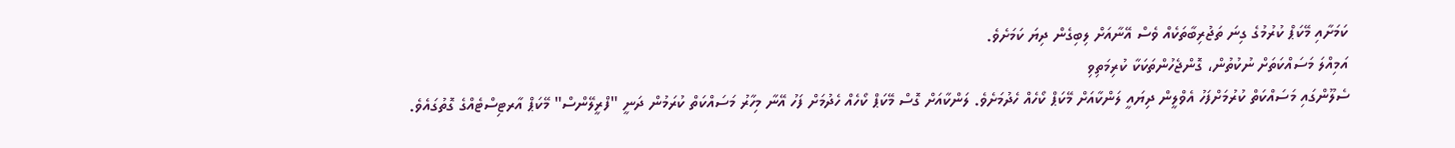ކަމަށާއި މޭކަޕް ކުރުމުގެ ގިނަ ތަޖުރިބާތަކެއް ވެސް އޭނާއަށް ލިބިގެން ދިޔަ ކަމަށެވެ.
އަމިއްލަ މަސައްކަތަށް ނުކުތުން، ގޮންޖެހުންތަކަކާ ކުރިމަތިވި
ސެލޫންގައި މަސައްކަތް ކުރުމަށްފަހު އެވްލީން ދިޔައީ ލަންކާއަށް މޭކަޕް ކޯހެއް ހެދުމަށެވެ. ލަންކާއަށް ގޮސް މޭކަޕް ކޯހެއް ހެދުމަށް ފަހު އޭނާ މިހާރު މަސައްކަތް ކުރަމުން ދަނީ "ފްރީލޭންސް" މޭކަޕް އާރޓިސްޓެއްގެ ގޮތުގައެވެ.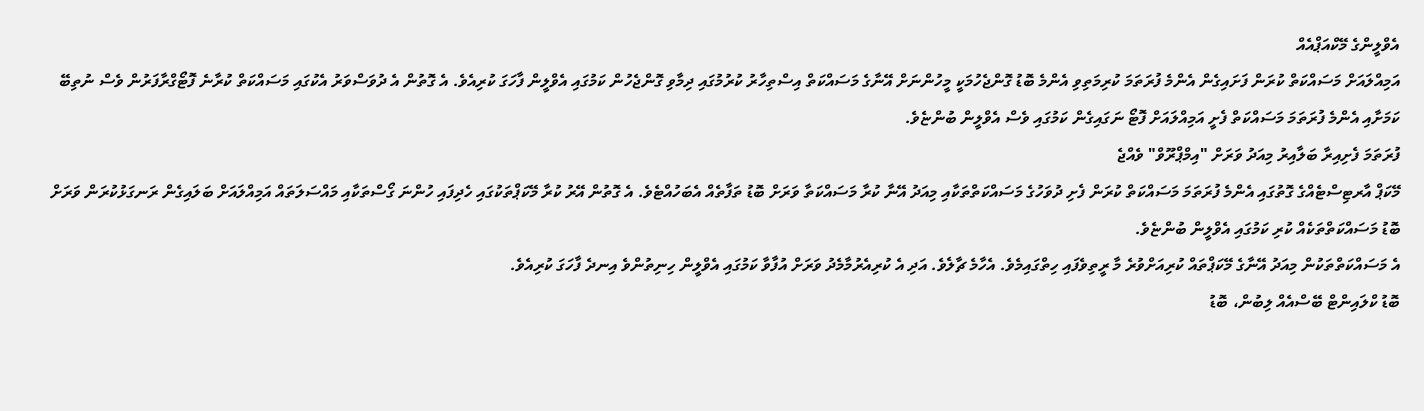އެވްލީންގެ މޭކްއަޕްއެއް
އަމިއްލައަށް މަސައްކަތް ކުރަން ފަށައިގެން އެންމެ ފުރަތަމަ ކުރިމަތިވި އެންމެ ބޮޑު ގޮންޖެހުމަކީ މީހުންނަށް އޭނާގެ މަސައްކަތް އިސްތިހާރު ކުރުމުގައި ދިމާވި ގޮންޖެހުން ކަމުގައި އެވްލީން ފާހަގަ ކުރިއެވެ. އެ ގޮތުން އެ ދުވަސްވަރު އެކުގައި މަސައްކަތް ކުރާނެ ފޮޓޯގްރާފަރުން ވެސް ނުތިބޭ ކަމަށާއި އެންމެ ފުރަތަމަ މަސައްކަތް ފެށީ އަމިއްލައަށް ފޮޓޯ ނަގައިގެން ކަމުގައި ވެސް އެވްލީން ބުންޏެވެ.
ފުރަތަމަ ފެށިއިރާ ބަލާއިރު މިއަދު ވަރަށް "އިމްޕްރޫވް" ވެއްޖެ
މޭކަޕް އާރޓިސްޓެއްގެ ގޮތުގައި އެންމެ ފުރަތަމަ މަސައްކަތް ކުރަން ފެށި ދުވަހުގެ މަސައްކަތްތަކާއި މިއަދު އޭނާ ކުރާ މަސައްކަތާ ވަރަށް ބޮޑު ތަފާތެއް އެބަހުއްޓެވެ. އެ ގޮތުން އޭރު ކުރާ މޭކަޕްތަކުގައި ހެދިފައި ހުންނަ ގޯސްތަކާއި މައްސަލަތައް އަމިއްލައަށް ބަލައިގެން ރަނގަޅުކުރަން ވަރަށް ބޮޑު މަސައްކަތްތަކެއް ކުރި ކަމުގައި އެވްލީން ބުންޏެވެ.
އެ މަސައްކަތްތަކުން މިއަދު އޭނާގެ މޭކަޕްތައް ކުރިއަށްވުރެ މާ ރީތިވެފައި ހިތްގައިމެވެ. އެހާމެ ޗާލެވެ. އަދި އެ ކުރިއެރުމާމެދު ވަރަށް އުފާވާ ކަމުގައި އެވްލީން ހިނިތުންވެ އިނދެ ފާހަގަ ކުރިއެވެ.
ބޮޑު ކްލައިންޓް ބޭސްއެއް ލިބުން، ބޮޑު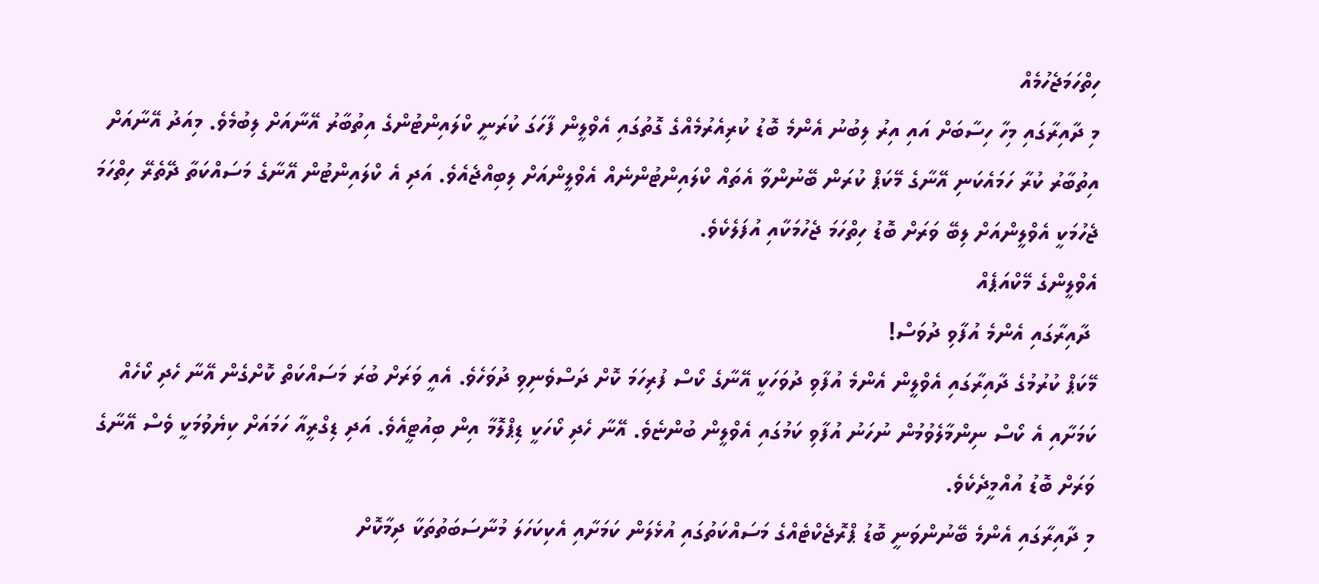ހިތްހަމަޖެހުމެއް
މި ދާއިރާގައި މިހާ ހިސާބަށް އައި އިރު ލިބުނު އެންމެ ބޮޑު ކުރިއެރުމެއްގެ ގޮތުގައި އެވްލީން ފާހަގަ ކުރަނީ ކްލައިންޓުންގެ އިތުބާރު އޭނާއަށް ލިބުމެވެ. މިއަދު އޭނާއަށް އިތުބާރު ކުރާ ހަމައެކަނި އޭނާގެ މޭކަޕް ކުރަން ބޭނުންވާ އެތައް ކްލައިންޓުންނެއް އެވްލީންއަށް ލިބިއްޖެއެވެ. އަދި އެ ކްލައިންޓުން އޭނާގެ މަސައްކަތާ ދޭތެރޭ ހިތްހަމަ ޖެހުމަކީ އެވްލީންއަށް ލިބޭ ވަރަށް ބޮޑު ހިތްހަމަ ޖެހުމަކާއި އުފަލެކެވެ.
އެވްލީންގެ މޭކްއަޕެއް
 ދާއިރާގައި އެންމެ އުފާވި ދުވަސް!
މޭކަޕް ކުރުމުގެ ދާއިރާގައި އެވްލީން އެންމެ އުފާވި ދުވަހަކީ އޭނާގެ ކޯސް ފުރިހަމަ ކޮށް ދަސްވެނިވި ދުވަހެވެ. އެއީ ވަރަށް ބުރަ މަސައްކަތް ކޮށްގެން އޭނާ ހެދި ކޯހެއް ކަމަށާއި އެ ކޯސް ނިންމާލެވުމުން ނުހަނު އުފާވި ކަމުގައި އެވްލީން ބުންޏެވެ. އޭނާ ހެދި ކޯހަކީ ޑިޕްލޮމާ އިން ބިއުޓީއެވެ. އަދި ޑިގްރީއާ ހަމައަށް ކިޔެވުމަކީ ވެސް އޭނާގެ ވަރަށް ބޮޑު އުއްމީދެކެވެ.
މި ދާއިރާގައި އެންމެ ބޭނުންވަނީ ބޮޑު ޕްރޮޖެކްޓެއްގެ މަސައްކަތުގައި އުޅެލަން ކަމަށާއި އެކިކަހަލަ މުނާސަބަތުތަކާ ދިމާކޮށް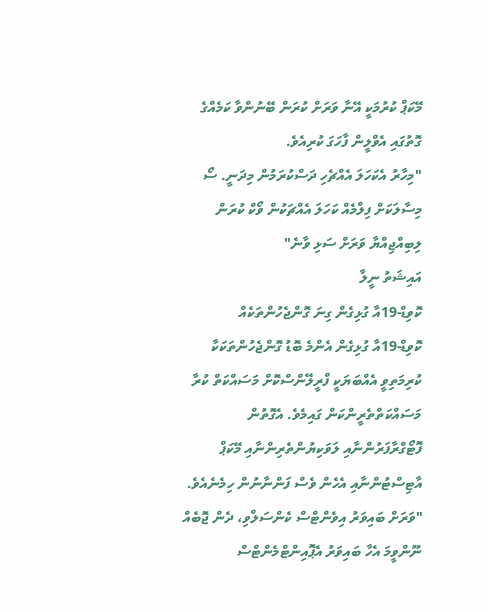މޭކަޕް ކުރުމަކީ އޭނާ ވަރަށް ކުރަން ބޭނުންވާ ކަމެއްގެ ގޮތުގައި އެވްލީން ފާހަގަ ކުރިއެވެ.
"މިހާރު އެކަހަލަ އެއްޗެހި ދަސްކުރަމުން މިދަނީ. ސޯ މިސާލަކަށް ފިލްމެއް ކަހަލަ އެއްޗަކުން ވޯކް ކުރަން ލިބިއްޖިއްޔާ ވަރަށް ސަޅި ވާނެ"
އައިޝަތު ނީލާ
ކޮވިޑް-19އާ ގުޅިގެން ގިނަ ގޮންޖެހުންތަކެއް
ކޮވިޑް-19އާ ގުޅިގެން އެންމެ ބޮޑު ގޮންޖެހުންތަކަކާ ކުރިމަތިވީ އެއްބަޔަކީ ފްރީލޭންސްކޮށް މަސައްކަތް ކުރާ މަސައްކަތްތެރީންކަން ގައިމެވެ. އެގޮތުން ފޮޓޯގްރާފަރުންނާއި ލަވަކިޔުންތެރިންނާއި މޭކަޕް އާޓިސްޓުންނާއި އެހެން ވެސް ފަންނާނުން ހިމެނެއެވެ.
"ވަރަށް ބައިވަރު އިވެންޓްސް ކެންސަލްވި، ދެން ޖޮބެއް ނޫންވީމަ އެހާ ބައިވަރު އެޕޮއިންޓްމެންޓްސް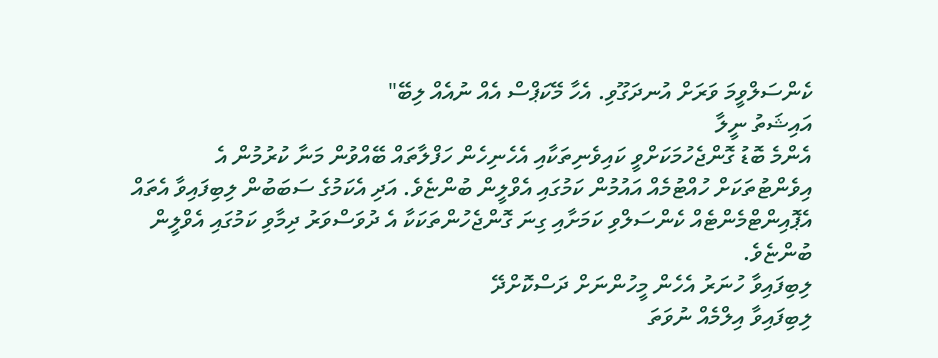ކެންސަލްވީމަ ވަރަށް އުނދަގޫވި. އެހާ މޭކަޕްސް އެއް ނުއެއް ލިބޭ"
އައިޝަތު ނީލާ
އެންމެ ބޮޑު ގޮންޖެހުމަކަށްވީ ކައިވެނިތަކާއި އެހެނިހެން ހަފްލާތައް ބޭއްވުން މަނާ ކުރުމުން އެ އިވެންޓުތަކަށް ހުއްޓުމެއް އައުމުން ކަމުގައި އެވްލީން ބުންޏެވެ. އަދި އެކަމުގެ ސަބަބުން ލިބިފައިވާ އެތައް އެޕޮއިންޓްމެންޓެއް ކެންސަލްވި ކަމަށާއި ގިނަ ގޮންޖެހުންތަކަކާ އެ ދުވަސްވަރު ދިމާވި ކަމުގައި އެވްލީން ބުންޏެވެ.
ލިބިފައިވާ ހުނަރު އެހެން މީހުންނަށް ދަސްކޮށްދޭ
ލިބިފައިވާ އިލްމެއް ނުވަތަ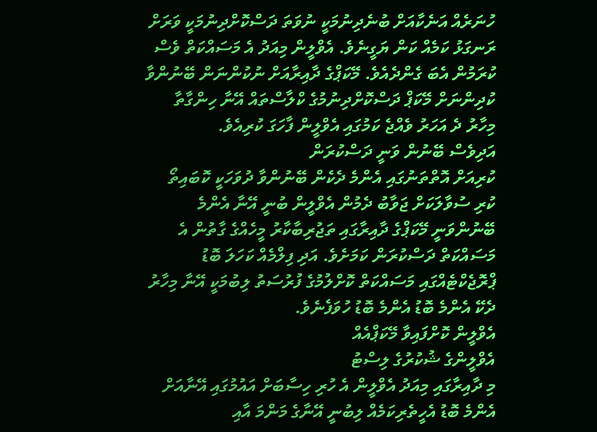ހުނަރެއް އަނެކާއަށް ބުނެދިނުމަކީ ނުވަތަ ދަސްކޮށްދިނުމަކީ ވަރަށް ރަނގަޅު ކަމެއް ކަން ޔަގީނެވެ. އެވްލީން މިއަދު އެ މަސައްކަތް ވެސް ކުރަމުން އެބަ ގެންދެއެވެ. މޭކަޕްގެ ދާއިރާއަށް ނުކުންނަން ބޭނުންވާ ކުދިންނަށް މޭކަޕް ދަސްކޮށްދިނުމުގެ ކްލާސްތައް އޭނާ ހިންގާތާ މިހާރު ދެ އަހަރު ވެއްޖެ ކަމުގައި އެވްލީން ފާހަގަ ކުރިއެވެ.
އަދިވެސް ބޭނުން ވަނީ ދަސްކުރަން
ކުރިއަށް އޮތްތަނުގައި އެންމެ ދެކެން ބޭނުންވާ ދުވަހަކީ ކޮބައިތޯ ކުރި ސުވާލަކަށް ޖަވާބު ދެމުން އެވްލީން ބުނީ އޭނާ އެންމެ ބޭނުންވަނީ މޭކަޕްގެ ދާއިރާގައި ތަޖުރިބާކާރު މީހެއްގެ ގާތުން އެ މަސައްކަތް ދަސްކުރަން ކަމަށެވެ. އަދި ފިލްމެއް ކަހަލަ ބޮޑު ޕްރޮޖެކްޓެއްގައި މަސައްކަތް ކޮށްލުމުގެ ފުރުސަތު ލިބުމަކީ އޭނާ މިހާރު ދެކޭ އެންމެ ބޮޑު އެންމެ ބޮޑު ހުވަފެނެވެ.
އެވްލީން ކޮށްފައިވާ މޭކަޕްއެއް
އެވްލީންގެ ޝުކުރުގެ ލިސްޓު
މި ދާއިރާގައި މިއަދު އެވްލީން އެ ހުރި ހިސާބަށް އައުމުގައި އޭނާއަށް އެންމެ ބޮޑު އެހީތެރިކަމެއް ލިބުނީ އޭނާގެ މަންމަ އާއި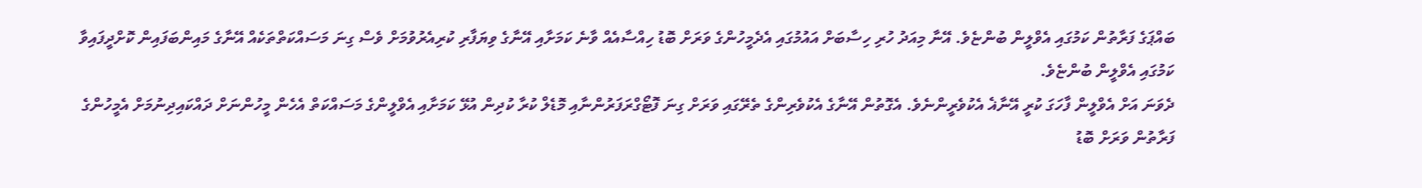ބައްޕަގެ ފަރާތުން ކަމުގައި އެވްލީން ބުންޏެވެ. އޭނާ މިއަދު ހުރި ހިސާބަށް އައުމުގައި އެދެމީހުންގެ ވަރަށް ބޮޑު ހިއްސާއެއް ވާނެ ކަމަށާއި އޭނާގެ ވިޔަފާރި ކުރިއެރުވުމަށް ވެސް ގިނަ މަސައްކަތްތަކެއް އޭނާގެ މައިންބަފައިން ކޮށްދީފައިވާ ކަމުގައި އެވްލީން ބުންޏެވެ.
ދެވަނަ އަށް އެވްލީން ފާހަގަ ކުރީ އޭނާޣެ އެކުވެރީންނެވެ. އެގޮތުން އޭނާގެ އެކުވެރިންގެ ތެރޭގައި ވަރަށް ގިނަ ފޮޓޯގްރަފަރުންނާއި މޮޑެލް ކުރާ ކުދިން އުޅޭ ކަމަށާއި އެވްލީންގެ މަސައްކަތް އެހެން މީހުންނަށް ދައްކައިދިނުމަށް އެމީހުންގެ ފަރާތުން ވަރަށް ބޮޑު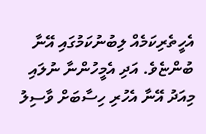އެހީތެރިކަމެއް ލިބުނުކަމުގައި އޭނާ ބުންޏެވެ. އަދި އެމީހުންނާ ނުލައި މިއަދު އޭނާ އެހުރި ހިސާބަށް ވާސިލު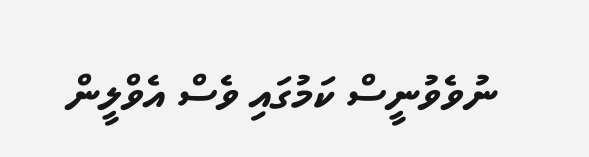ނުވެވުނީސް ކަމުގައި ވެސް އެވްލީން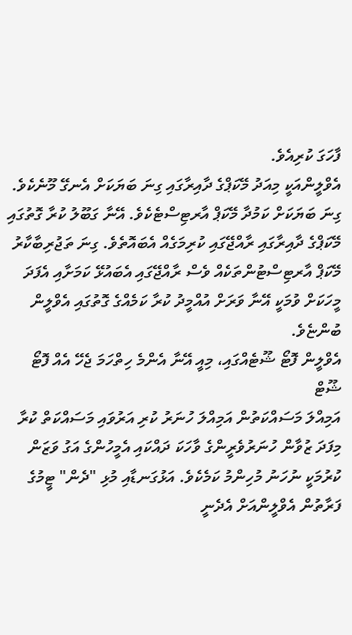ފާހަގަ ކުރިއެވެ.
އެވްލީންއަކީ މިއަދު މޭކަޕްގެ ދާއިރާގައި ގިނަ ބަޔަކަށް އެނގޭ މޫނެކެވެ. ގިނަ ބަޔަކަށް ކަމުދާ މޭކަޕް އާރޓިސްޓެކެވެ. އޭނާ ގަބޫލު ކުރާ ގޮތުގައި މޭކަޕްގެ ދާއިރާގައި ރާއްޖޭގައި ކުރިމަގެއް އެބައޮތެވެ. ގިނަ ތަޖުރިބާކާރު މޭކަޕް އާރޓިސްޓުންތަކެއް ވެސް ރާއްޖޭގައި އެބައުޅޭ ކަމަށާއި އެފަދަ މީހަކަށް ވުމަކީ އޭނާ ވަރަށް އުއްމީދު ކުރާ ކަމެއްގެ ގޮތުގައި އެވްލީން ބުންޏެވެ.
އެވްލީން ފޮޓޯ ޝޫޓެއްގައި، މިއީ އޭނާ އެންމެ ހިތްހަމަ ޖެހޭ އެއް ފޮޓޯ ޝޫޓް
އަމިއްލަ މަސައްކަތުން އަމިއްލަ ހުނަރު ކުރި އަރުވައި މަސައްކަތް ކުރާ މިފަދަ ޒުވާން ހުނަރުވެރީންގެ ވާހަކަ ދައްކައި އެމީހުންގެ އަގު ވަޒަން ކުރުމަކީ ނުހަނު މުހިންމު ކަމެކެވެ. އަޅުގަނޑާއި މުޅި "ދެން" ޓީމުގެ ފަރާތުން އެވްލީންއަށް އެދެނީ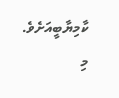ކާމިޔާބީއަށެވެ.
މި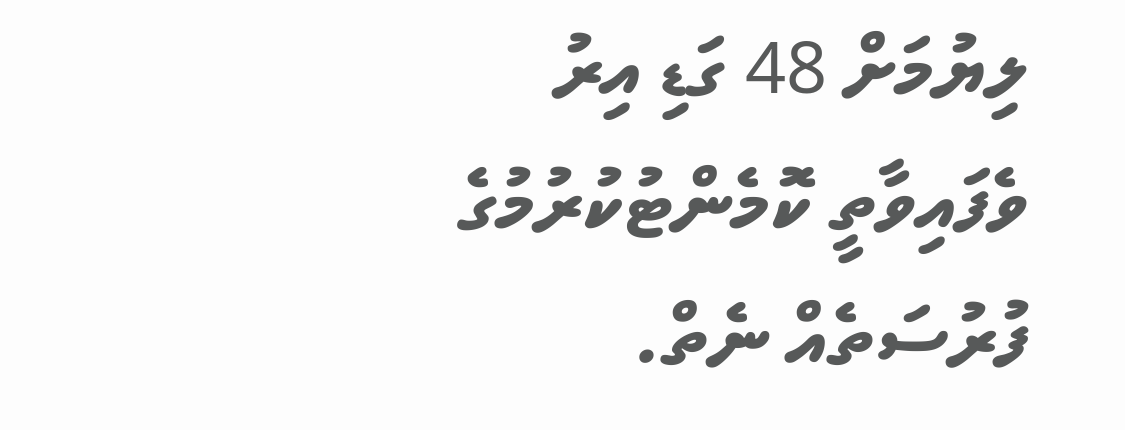ލިޔުމަށް 48 ގަޑި އިރު ވެފައިވާތީ ކޮމެންޓުކުރުމުގެ ފުރުސަތެއް ނެތް.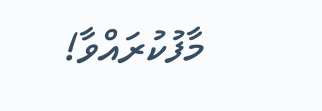މާފުކުރައްވާ!